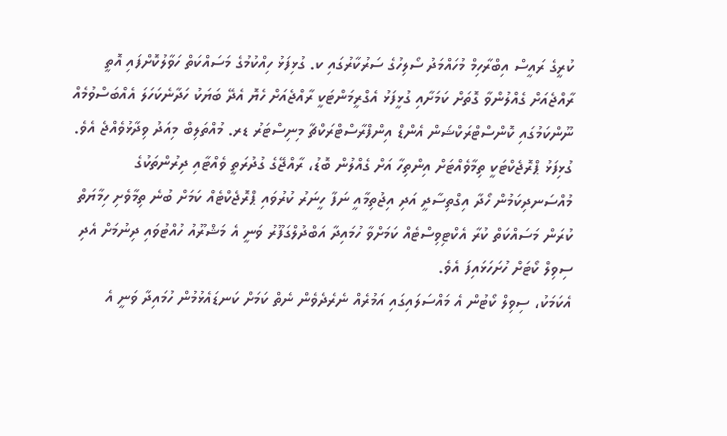ކުރީގެ ރައީސް އިބްރާހިމް މުހައްމަދު ސޯލިހުގެ ސަރުކާރުގައި ކ. ގުޅިފަޅު ހިއްކުމުގެ މަސައްކަތް ހަވާލުކޮށްފައި އޮތީ ރާއްޖެއަށް ގެއްލުންވާ ގޮތަށް ކަމަށާއި ގުޅީފަޅު އެގްރީމަންޓަކީ ރާއްޖެއަށް ހެޔޮ އެދޭ ބަޔަކު ހަދާނެކަހަލަ އެއްބަސްވުމެއް ނޫންކަމުގައި ކޮންސްޓްރަކްޝަން އެންޑް އިންފްރާސްޓްރަކްޗާ މިނިސްޓަރު ޑރ. މުއްތަލިބް މިއަދު ވިދާޅުވެއްޖެ އެވެ.
ގުޅިފަޅު ޕްރޮޖެކްޓަކީ ތިމާވެއްޓަށް އިންތިހާ އަށް ގެއްލުން ބޮޑު، ރާއްޖޭގެ ގުދުރަތީ ވެއްޓާއި ދިރުންތަކުގެ މުއްސަނދިކަމުން ހޯދާ އިގްތިސާދީ އަދި އިޖުތިމާއީ ނަފާ ހީނަރު ކުރުވައި ޕްރޮޖެކްޓެއް ކަމަށް ބުނެ ތިމާވެށި ހިމާޔަތް ކުރަން މަސައްކަތް ކުރާ އެކްޓިވިސްޓެއް ކަމަށްވާ ހުމައިދާ އަބްދުލްގަފޫރު ވަނީ އެ މަޝްރޫއު ހުއްޓުވައި ދިނުމަށް އެދި ސިވިލް ކޯޓަށް ހުށަހަޅައިފަ އެވެ.
އެކަމަކު، ސިވިލް ކޯޓުން އެ މައްސަލައިގައި އަމުރެއް ނެރެދެވެން ނެތް ކަމަށް ކަނޑައެޅުމުން ހުމައިދާ ވަނީ އެ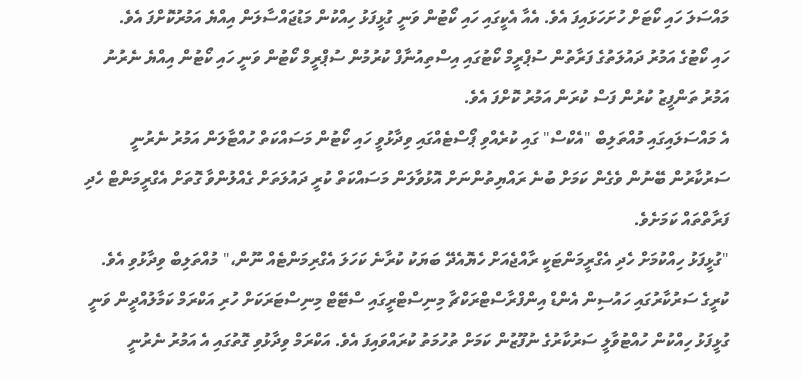މައްސަލަ ހައި ކޯޓަށް ހުށަހަޅައިފަ އެވެ. އެއާ އެކީގައި ހައި ކޯޓުން ވަނީ ގުޅީފަޅު ހިއްކުން މަޑުޖައްސާލަން އިއްޔެ އަމުރުކޮށްފަ އެވެ.
ހައި ކޯޓުގެ އަމުރު ދައުލަތުގެ ފަރާތުން ސުޕްރީމް ކޯޓުގައި އިސްތިއުނާފް ކުރުމުން ސުޕްރީމް ކޯޓުން ވަނީ ހައި ކޯޓުން އިއްޔެ ނެރުނު އަމުރު ތަންފީޒު ކުރުން ފަސް ކުރަން އަމުރު ކޮށްފަ އެވެ.
އެ މައްސަލައިގައި މުއްތަލިބް "އެކްސް" ގައި ކުރެއްވި ޕޯސްޓެއްގައި ވިދާޅުވީ ހައި ކޯޓުން މަސައްކަތް ހުއްޓާލަން އަމުރު ނެރުނީ ސަރުކާރުން ބޭނުން ވެގެން ކަމަށް ބުނެ ރައްޔިތުންނަށް އޮޅުވާލަން މަސައްކަތް ކުރީ ދައުލަތަށް ގެއްލުންވާ ގޮތަށް އެގްރީމަންޓް ހެދި ފަރާތްތައް ކަމަށެވެ.
"ގުޅީފަޅު ހިއްކުމަށް ހެދި އެގްރީމަންޓަކީ ރާއްޖެއަށް ހެޔޮއެދޭ ބަޔަކު ކުރާނެ ކަހަލަ އެގްރިމަންޓެއް ނޫން،" މުއްތަލިބް ވިދާޅުވި އެވެ.
ކުރީގެ ސަރުކާރުގައި ހައުސިން އެންޑް އިންފްރާސްޓްރަކްޗާ މިނިސްޓްރީގައި ސްޓޭޓް މިނިސްޓަރަކަށް ހުރި އަކްރަމް ކަމާލުއްދީން ވަނީ ގުޅީފަޅު ހިއްކުން ހުއްޓުވާލީ ސަރުކާރުގެ ނުފޫޒުން ކަމަށް ތުހުމަތު ކުރައްވައިފަ އެވެ. އަކްރަމް ވިދާޅުވި ގޮތުގައި އެ އަމުރު ނެރުނީ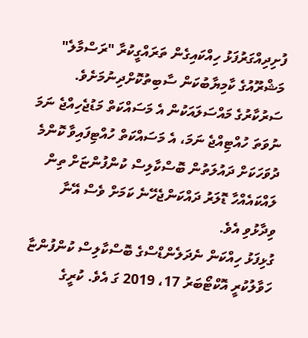ފުށިދިއްގަރުފަޅު ހިއްކައިގެން ތަރައްގީކުރާ "ރަސްމާލެ" މަޝްރޫއުގެ ކާމިޔާބުކަން ސާބިތުކޮށްދިނުމަށެވެ.
ސަރުކާރުގެ މައްސަލައަކުން އެ މަސައްކަތް މަޑުޖެހިއްޖެ ނަމަ ނުވަތަ ހުއްޓިއްޖެ ނަމަ، އެ މަސައްކަތް ހުއްޓިފައިވާ ކޮންމެ ދުވަހަކަށް ދައުލަތުން ބޮސްކާލިސް ކުންފުންޏަށް ތިން ލައްކައެއްހާ ޑޮލަރު ދައްކަންޖެހޭނެ ކަމަށް ވެސް އޭނާ ވިދާޅުވި އެވެ.
ގުޅިފަޅު ހިއްކަން ނެދަލެންޑްސްގެ ބޮސްކާލިސް ކުންފުންޏާ ހަވާލުކުރީ އޮކްޓޯބަރު 17، 2019 ގަ އެވެ. ކުރީގެ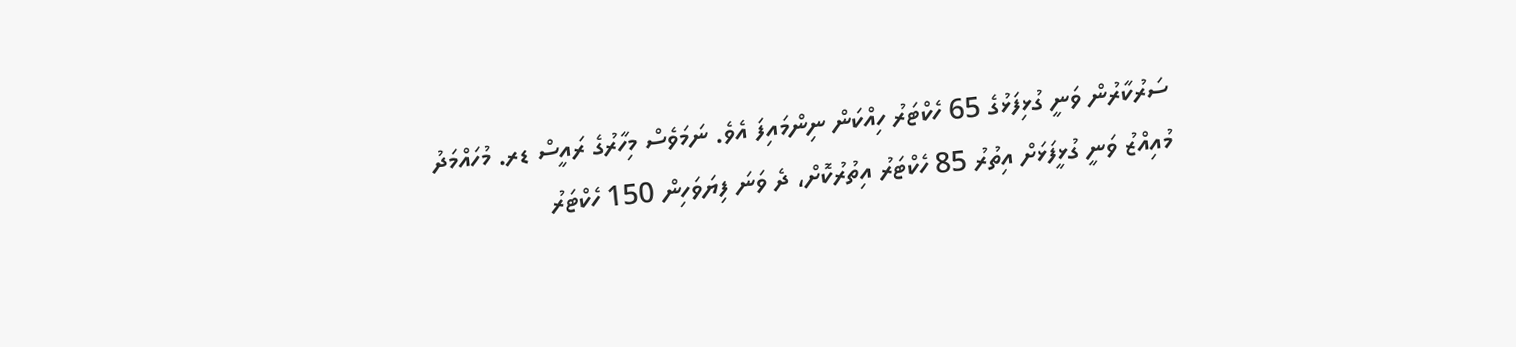ސަރުކާރުން ވަނީ ގުޅިފަޅުގެ 65 ހެކްޓަރު ހިއްކަން ނިންމައިފަ އެވެ. ނަމަވެސް މިހާރުގެ ރައީސް ޑރ. މުހައްމަދު މުއިއްޒު ވަނީ ގުޅީފަޅަށް އިތުރު 85 ހެކްޓަރު އިތުރުކޮށް، ދެ ވަނަ ފިޔަވަހިން 150 ހެކްޓަރު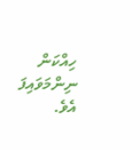ހިއްކަން ނިންމަވައިފަ އެވެ.